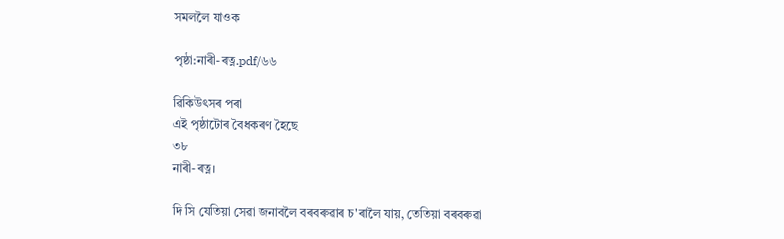সমললৈ যাওক

পৃষ্ঠা:নাৰী-ৰত্ন.pdf/৬৬

ৱিকিউৎসৰ পৰা
এই পৃষ্ঠাটোৰ বৈধকৰণ হৈছে
৩৮
নাৰী-ৰত্ন।

দি সি যেতিয়া সেৱা জনাবলৈ বৰবৰুৱাৰ চ'ৰালৈ যায়, তেতিয়া বৰবৰুৱা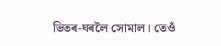ভিতৰ-ঘৰলৈ সোমাল। তেওঁ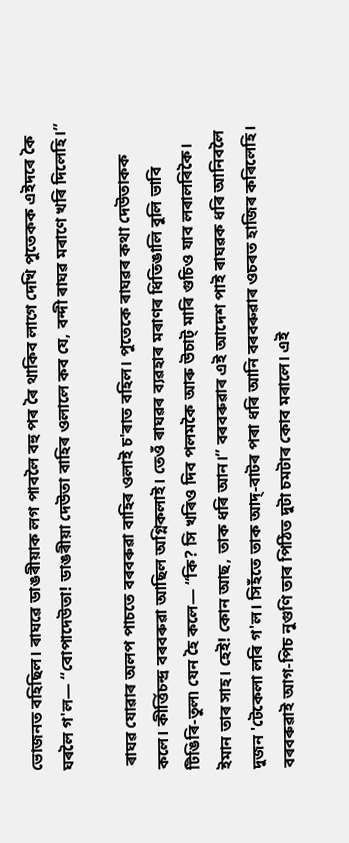ভোজনত বহিছিল। ৰাঘৱে ডাঙৰীয়াক লগ পাবলৈ বহু পৰ ৰৈ থাকিব লাগে দেখি পুতেকক এইদৰে কৈ ঘৰলৈ গ'ল— “বোপাদেউতা! ডাঙৰীয়া দেউতা বাহিৰ ওলালে কব যে, বন্দী ৰাঘৱ মৰাণে খৰি দিলেহি।”

 ৰাঘৱ যোৱাৰ অলপ পাচতে বৰবৰুৱা বাহিৰ ওলাই চ'ৰাত বহিল। পুতেকে ৰাঘৱৰ কথা দেউতাকক কলে। কীৰ্ত্তিচন্দ্ৰ বৰবৰুৱা আছিল অগ্নিকলাই। তেওঁ ৰাঘৱৰ ব্যৱহাৰ মৰাণৰ ধিতিঙালি বুলি ভাবি টিঙিৰি-তুল৷ যেন হৈ কলে— “কি? সি খৰিও দিব পলমকৈ আৰু উচাট্ মাৰি গুচিও যাব লৰালৰিকৈ। ইমান তাৰ সাহ। হেই! কোন আছ, তাক ধৰি আন।” বৰবৰুৱাৰ এই আদেশ পাই ৰাঘৱক ধৰি আনিবলৈ দুজন 'টেকেলা লৰি গ'ল। সিহঁতে তাক আদ্‌-বাটৰ পৰা ধৰি আনি বৰবৰুৱাৰ ওচৰত হাজিৰ কৰিলেহি। বৰবৰুৱাই আগ-পিচ নুগুণি তাৰ পিঠিত দুটা চমটাৰ কোব মৰালে। এই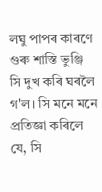লঘু পাপৰ কাৰণে গুৰু শাস্তি ভুঞ্জি সি দুখ কৰি ঘৰলৈ গ'ল। সি মনে মনে প্ৰতিজ্ঞা কৰিলে যে, সি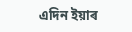এদিন ইয়াৰ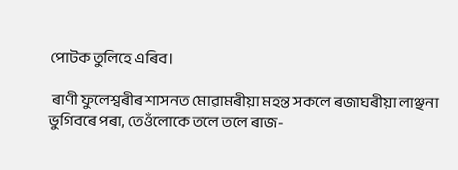পোটক তুলিহে এৰিব।

 ৰাণী ফুলেশ্বৰীৰ শাসনত মোৱামৰীয়া মহন্ত সকলে ৰজাঘৰীয়া লাঞ্ছনা ভুগিবৰে পৰা, তেওঁলোকে তলে তলে ৰাজ-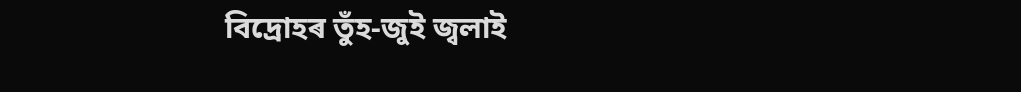বিদ্ৰোহৰ তুঁহ-জুই জ্বলাই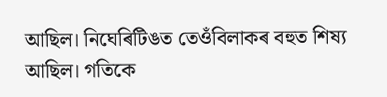আছিল। নিঘেৰিটিঙত তেওঁবিলাকৰ বহুত শিষ্য আছিল। গতিকে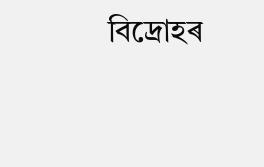বিদ্ৰোহৰ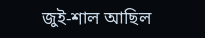জুই-শাল আছিল